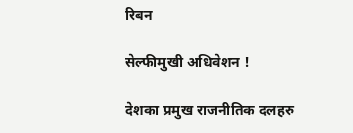रिबन

सेल्फीमुखी अधिवेशन !

देशका प्रमुख राजनीतिक दलहरु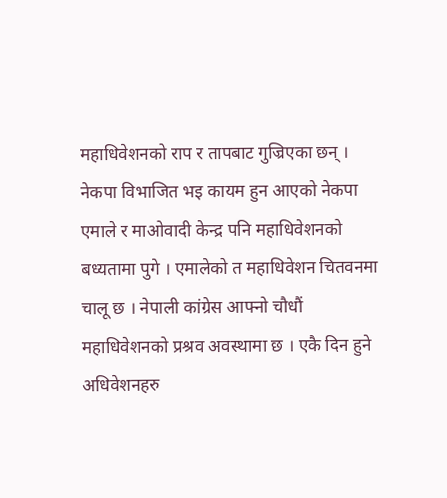महाधिवेशनको राप र तापबाट गुज्रिएका छन् । नेकपा विभाजित भइ कायम हुन आएको नेकपा एमाले र माओवादी केन्द्र पनि महाधिवेशनको बध्यतामा पुगे । एमालेको त महाधिवेशन चितवनमा चालू छ । नेपाली कांग्रेस आफ्नो चौधौं महाधिवेशनको प्रश्रव अवस्थामा छ । एकै दिन हुने अधिवेशनहरु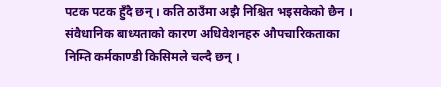पटक पटक हुँदै छन् । कति ठाउँमा अझै निश्चित भइसकेको छैन । संवैधानिक बाध्यताको कारण अधिवेशनहरु औपचारिकताका निम्ति कर्मकाण्डी किसिमले चल्दै छन् ।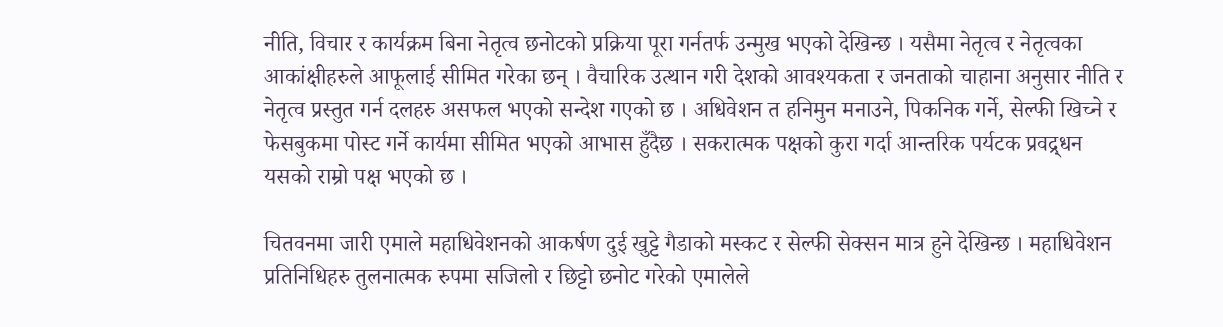नीति, विचार र कार्यक्रम बिना नेतृत्व छनोटको प्रक्रिया पूरा गर्नतर्फ उन्मुख भएको देखिन्छ । यसैमा नेतृत्व र नेतृत्वका आकांक्षीहरुले आफूलाई सीमित गरेका छन् । वैचारिक उत्थान गरी देशको आवश्यकता र जनताको चाहाना अनुसार नीति र नेतृत्व प्रस्तुत गर्न दलहरु असफल भएको सन्देश गएको छ । अधिवेशन त हनिमुन मनाउने, पिकनिक गर्ने, सेल्फी खिच्ने र फेसबुकमा पोस्ट गर्ने कार्यमा सीमित भएको आभास हुँदैछ । सकरात्मक पक्षको कुरा गर्दा आन्तरिक पर्यटक प्रवद्र्धन यसको राम्रो पक्ष भएको छ ।

चितवनमा जारी एमाले महाधिवेशनको आकर्षण दुई खुट्टे गैडाको मस्कट र सेल्फी सेक्सन मात्र हुने देखिन्छ । महाधिवेशन प्रतिनिधिहरु तुलनात्मक रुपमा सजिलो र छिट्टो छनोट गरेको एमालेले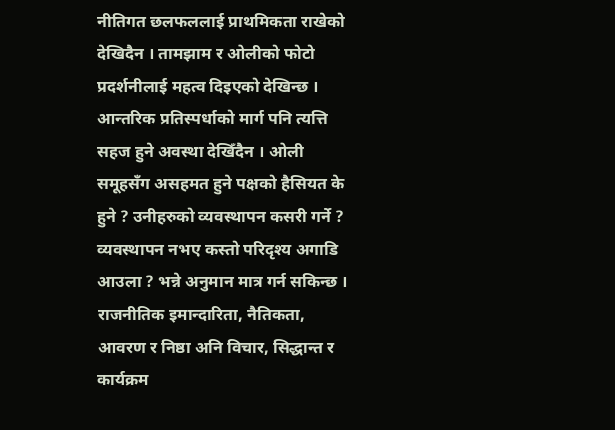नीतिगत छलफललाई प्राथमिकता राखेको देखिदैन । तामझाम र ओलीको फोटो प्रदर्शनीलाई महत्व दिइएको देखिन्छ । आन्तरिक प्रतिस्पर्धाको मार्ग पनि त्यत्ति सहज हुने अवस्था देखिँदैन । ओली समूहसँग असहमत हुने पक्षको हैसियत के हुने ? उनीहरुको व्यवस्थापन कसरी गर्ने ? व्यवस्थापन नभए कस्तो परिदृश्य अगाडि आउला ? भन्ने अनुमान मात्र गर्न सकिन्छ । राजनीतिक इमान्दारिता, नैतिकता, आवरण र निष्ठा अनि विचार, सिद्धान्त र कार्यक्रम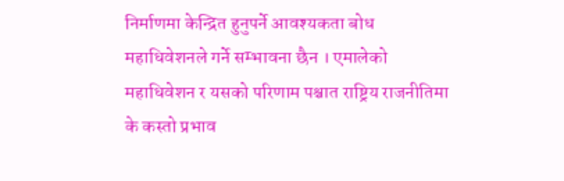निर्माणमा केन्द्रित हुनुपर्ने आवश्यकता बोध महाधिवेशनले गर्ने सम्भावना छैन । एमालेको महाधिवेशन र यसको परिणाम पश्चात राष्ट्रिय राजनीतिमा के कस्तो प्रभाव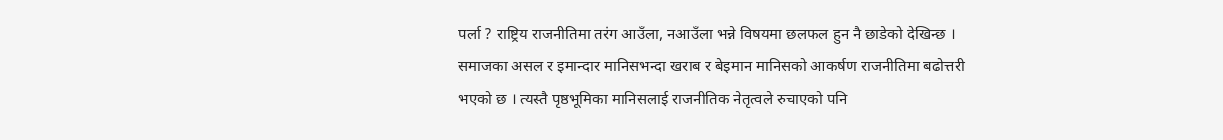पर्ला ? राष्ट्रिय राजनीतिमा तरंग आउँला, नआउँला भन्ने विषयमा छलफल हुन नै छाडेको देखिन्छ । समाजका असल र इमान्दार मानिसभन्दा खराब र बेइमान मानिसको आकर्षण राजनीतिमा बढोत्तरी भएको छ । त्यस्तै पृष्ठभूमिका मानिसलाई राजनीतिक नेतृत्वले रुचाएको पनि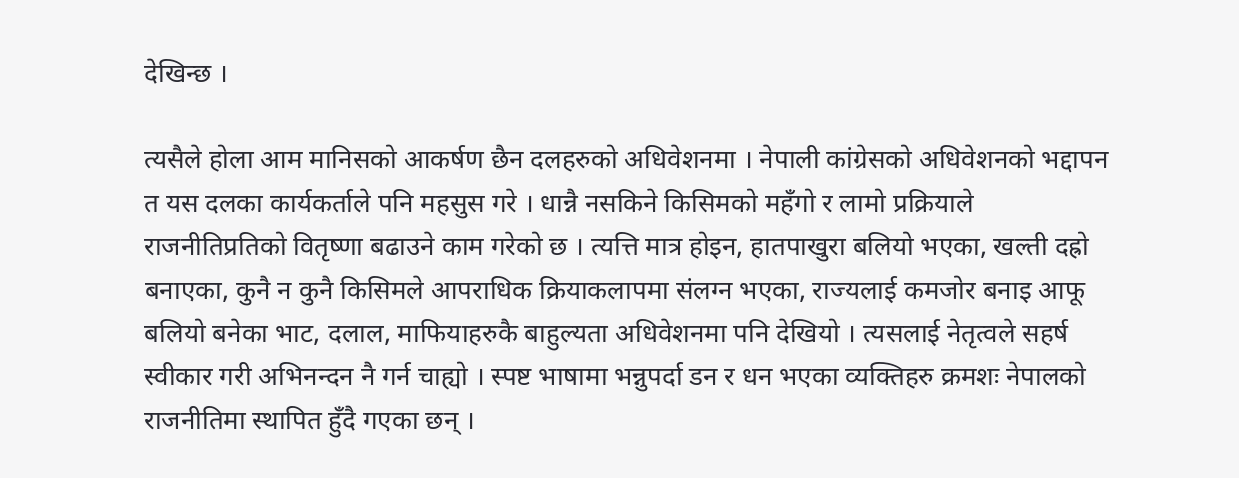देखिन्छ ।

त्यसैले होला आम मानिसको आकर्षण छैन दलहरुको अधिवेशनमा । नेपाली कांग्रेसको अधिवेशनको भद्दापन त यस दलका कार्यकर्ताले पनि महसुस गरे । धान्नै नसकिने किसिमको महँगो र लामो प्रक्रियाले राजनीतिप्रतिको वितृष्णा बढाउने काम गरेको छ । त्यत्ति मात्र होइन, हातपाखुरा बलियो भएका, खल्ती दह्रो बनाएका, कुनै न कुनै किसिमले आपराधिक क्रियाकलापमा संलग्न भएका, राज्यलाई कमजोर बनाइ आफू बलियो बनेका भाट, दलाल, माफियाहरुकै बाहुल्यता अधिवेशनमा पनि देखियो । त्यसलाई नेतृत्वले सहर्ष स्वीकार गरी अभिनन्दन नै गर्न चाह्यो । स्पष्ट भाषामा भन्नुपर्दा डन र धन भएका व्यक्तिहरु क्रमशः नेपालको राजनीतिमा स्थापित हुँदै गएका छन् ।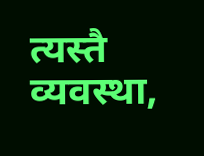त्यस्तै व्यवस्था,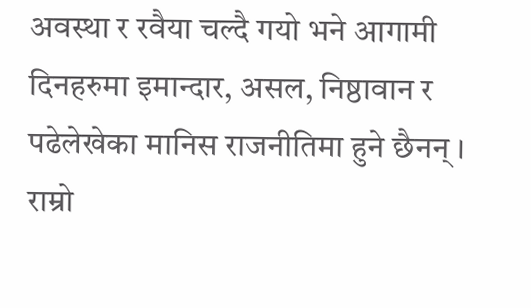अवस्था र रवैया चल्दै गयो भने आगामी दिनहरुमा इमान्दार, असल, निष्ठावान र पढेलेखेका मानिस राजनीतिमा हुने छैनन् । राम्रो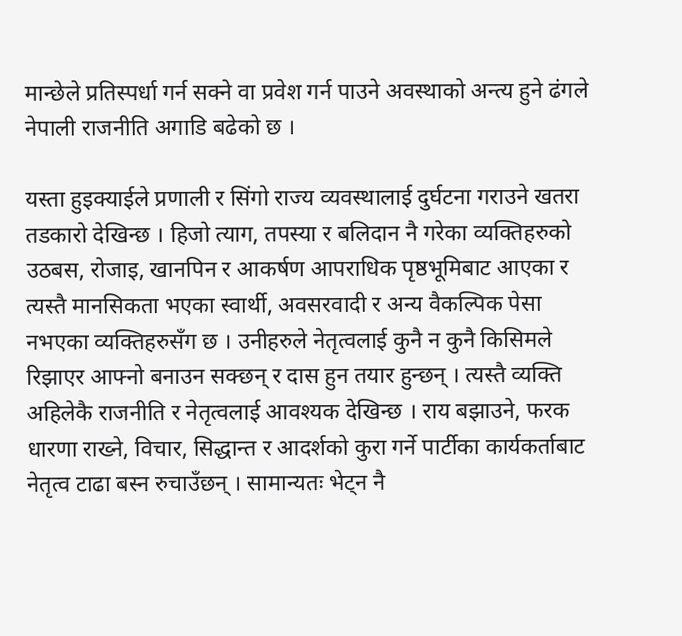मान्छेले प्रतिस्पर्धा गर्न सक्ने वा प्रवेश गर्न पाउने अवस्थाको अन्त्य हुने ढंगले नेपाली राजनीति अगाडि बढेको छ ।

यस्ता हुइक्याईले प्रणाली र सिंगो राज्य व्यवस्थालाई दुर्घटना गराउने खतरा तडकारो देखिन्छ । हिजो त्याग, तपस्या र बलिदान नै गरेका व्यक्तिहरुको उठबस, रोजाइ, खानपिन र आकर्षण आपराधिक पृष्ठभूमिबाट आएका र त्यस्तै मानसिकता भएका स्वार्थी, अवसरवादी र अन्य वैकल्पिक पेसा नभएका व्यक्तिहरुसँग छ । उनीहरुले नेतृत्वलाई कुनै न कुनै किसिमले रिझाएर आफ्नो बनाउन सक्छन् र दास हुन तयार हुन्छन् । त्यस्तै व्यक्ति अहिलेकै राजनीति र नेतृत्वलाई आवश्यक देखिन्छ । राय बझाउने, फरक धारणा राख्ने, विचार, सिद्धान्त र आदर्शको कुरा गर्ने पार्टीका कार्यकर्ताबाट नेतृत्व टाढा बस्न रुचाउँछन् । सामान्यतः भेट्न नै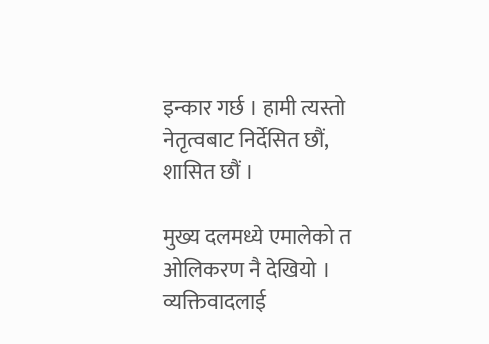इन्कार गर्छ । हामी त्यस्तो नेतृत्वबाट निर्देसित छौं, शासित छौं ।

मुख्य दलमध्ये एमालेको त ओलिकरण नै देखियो । व्यक्तिवादलाई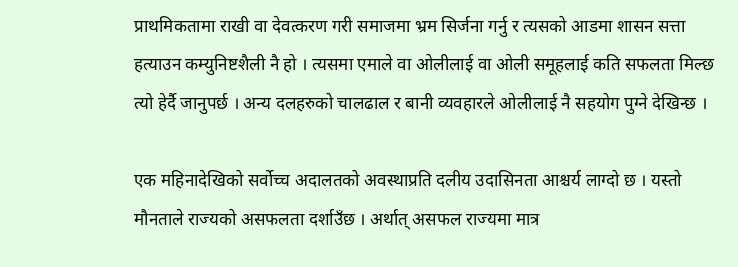प्राथमिकतामा राखी वा देवत्करण गरी समाजमा भ्रम सिर्जना गर्नु र त्यसको आडमा शासन सत्ता हत्याउन कम्युनिष्टशैली नै हो । त्यसमा एमाले वा ओलीलाई वा ओली समूहलाई कति सफलता मिल्छ त्यो हेर्दै जानुपर्छ । अन्य दलहरुको चालढाल र बानी व्यवहारले ओलीलाई नै सहयोग पुग्ने देखिन्छ ।

एक महिनादेखिको सर्वोच्च अदालतको अवस्थाप्रति दलीय उदासिनता आश्चर्य लाग्दो छ । यस्तो मौनताले राज्यको असफलता दर्शाउँछ । अर्थात् असफल राज्यमा मात्र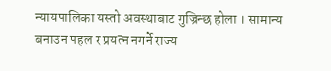न्यायपालिका यस्तो अवस्थाबाट गुज्रिन्छ होला । सामान्य बनाउन पहल र प्रयत्न नगर्ने राज्य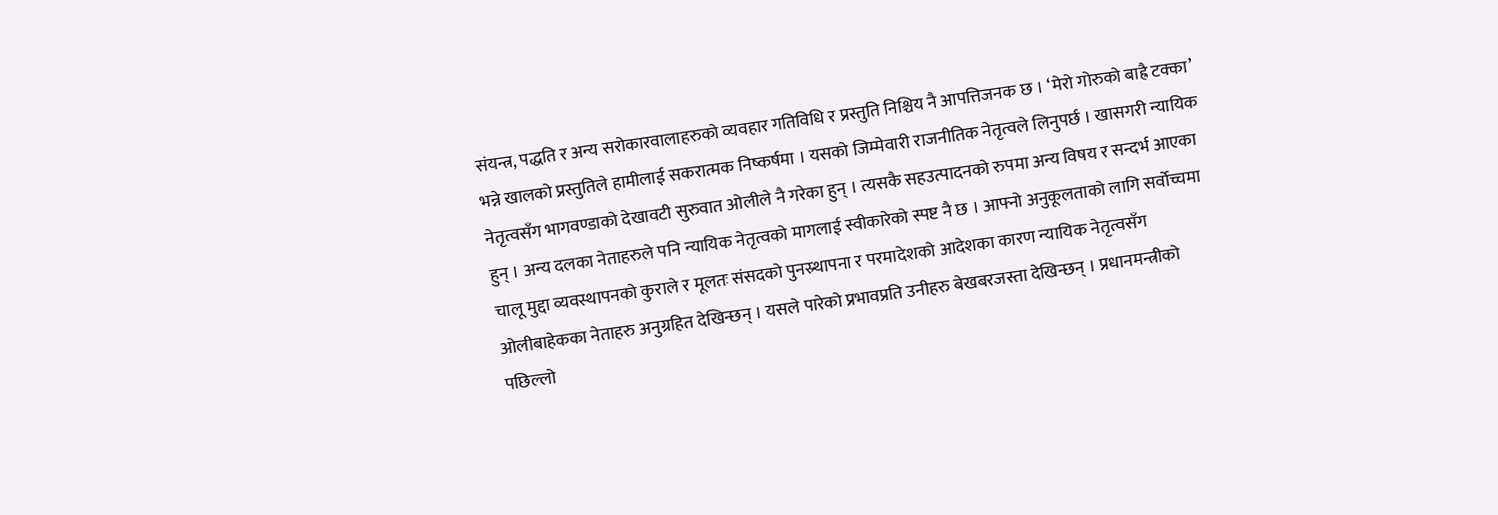संयन्त्र, पद्धति र अन्य सरोकारवालाहरुको व्यवहार गतिविधि र प्रस्तुति निश्चिय नै आपत्तिजनक छ । ‘मेरो गोरुको बाह्रै टक्का’ भन्ने खालको प्रस्तुतिले हामीलाई सकरात्मक निष्कर्षमा । यसको जिम्मेवारी राजनीतिक नेतृत्वले लिनुपर्छ । खासगरी न्यायिक नेतृत्वसँग भागवण्डाको देखावटी सुरुवात ओलीले नै गरेका हुन् । त्यसकै सहउत्पादनको रुपमा अन्य विषय र सन्दर्भ आएका हुन् । अन्य दलका नेताहरुले पनि न्यायिक नेतृत्वको मागलाई स्वीकारेको स्पष्ट नै छ । आफ्नो अनुकूलताको लागि सर्वोच्चमा चालू मुद्दा व्यवस्थापनको कुराले र मूलतः संसदको पुनस्र्थापना र परमादेशको आदेशका कारण न्यायिक नेतृत्वसँग ओलीबाहेकका नेताहरु अनुग्रहित देखिन्छन् । यसले पारेको प्रभावप्रति उनीहरु बेखबरजस्ता देखिन्छन् । प्रधानमन्त्रीको पछिल्लो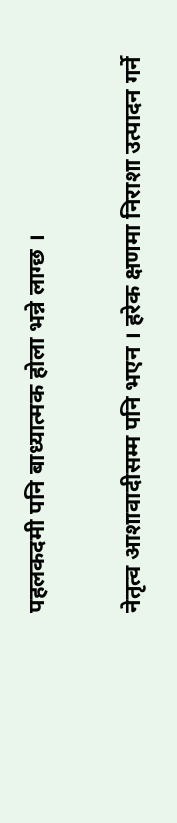पहलकदमी पनि बाध्यात्मक होला भन्ने लाग्छ ।

नेतृत्व आशावादीसम्म पनि भएन । हरेक क्षणमा निराशा उत्पादन गर्ने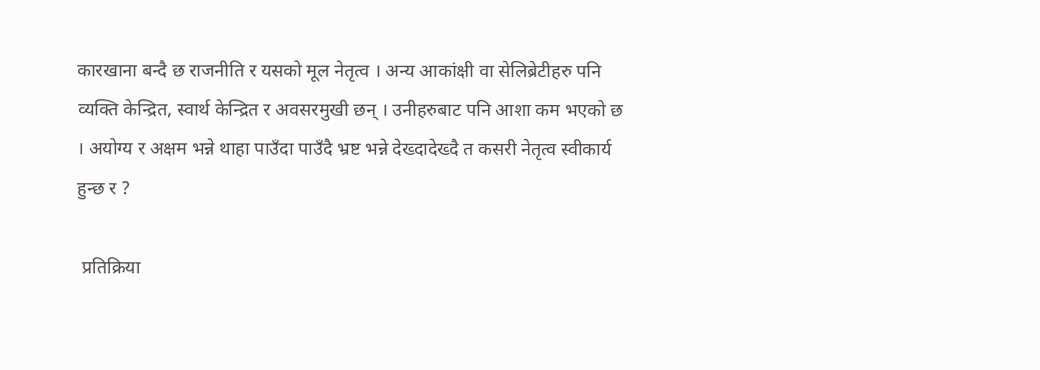कारखाना बन्दै छ राजनीति र यसको मूल नेतृत्व । अन्य आकांक्षी वा सेलिब्रेटीहरु पनि व्यक्ति केन्द्रित, स्वार्थ केन्द्रित र अवसरमुखी छन् । उनीहरुबाट पनि आशा कम भएको छ । अयोग्य र अक्षम भन्ने थाहा पाउँदा पाउँदै भ्रष्ट भन्ने देख्दादेख्दै त कसरी नेतृत्व स्वीकार्य हुन्छ र ?

 प्रतिक्रिया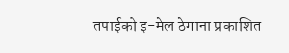तपाईको इ-मेल ठेगाना प्रकाशित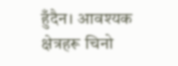हुँदैन। आवश्यक क्षेत्रहरू चिनो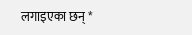लगाइएका छन् *